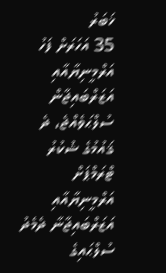ޚަބަރު
35 އަހަރަށް ފަހު އަރްމީނިޔާއާއި އަޒަރްބައިޖާން ސުލްޙަވެއްޖެ، ދެ ޤައުމުގެ ޝުކުރު ޓްރަމްޕަށް
އަރްމީނިޔާއާއި އަޒަރްބައިޖާނާ ދެމެދު ސުލްޙައިގެ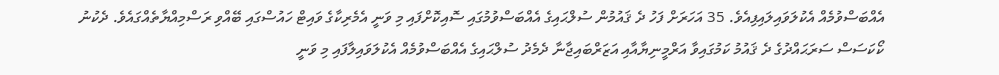އެއްބަސްވުމެއް އެކުލަވައިލައިފިއެވެ. 35 އަހަރަށް ފަހު ދެ ޤައުމުން ސުލްޙައިގެ އެއްބަސްވުމުގައި ސޮއިކޮށްފައި މި ވަނީ އެމެރިކާގެ ވައިޓް ހައުސްގައި ބޭއްވި ރަސްމިއްޔާތެއްގައެވެ. ދެކުނު ކޯކަސަސް ސަރަޙައްދުގެ ދެ ޤައުމު ކަމުގައިވާ އަރްމީނިޔާއާއި އަޒަރްބައިޖާނާ ދެމެދު ސުލްޙައިގެ އެއްބަސްވުމެއް އެކުލަވައިލާފައި މި ވަނީ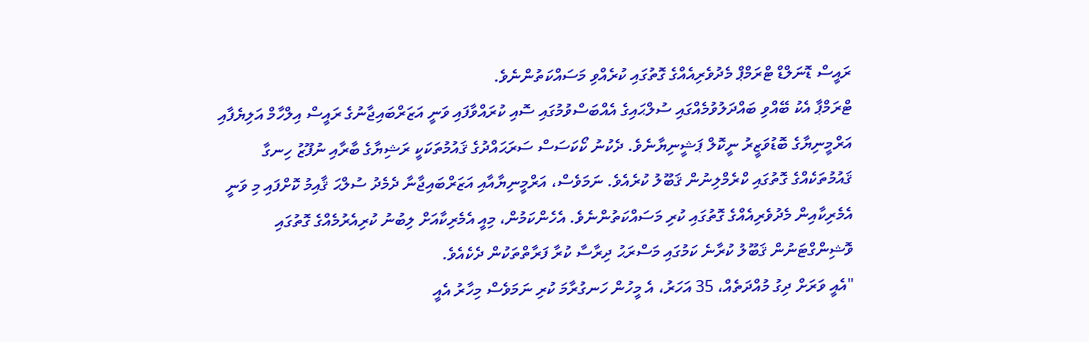ރައީސް ޑޮނަލްޑް ޓްރަމްޕް މެދުވެރިއެއްގެ ގޮތުގައި ކުރެއްވި މަސައްކަތުންނެވެ.
ޓްރަމްޕާ އެކު ބޭއްވި ބައްދަލުވުމެއްގައި ސުލްޙައިގެ އެއްބަސްވުމުގައި ސޮއި ކުރައްވާފައި ވަނީ އަޒަރްބައިޖާނުގެ ރައީސް އިލްހާމް އަލިޔެފާއި އަރްމީނިޔާގެ ބޮޑުވަޒީރު ނީކޮލް ޕަޝީނިޔާނެވެ. ދެކުނު ކޯކަސަސް ސަރަޙައްދުގެ ޤައުމުތަކަކީ ރަޝިޔާގެ ބާރާއި ނުފޫޒު ހިނގާ ޤައުމުތަކެއްގެ ގޮތުގައި ކްރެމްލިނުން ޤަބޫލު ކުރެއެވެ. ނަމަވެސް، އަރްމީނިޔާއާއި އަޒަރްބައިޖާނާ ދެމެދު ސުލްޙަ ޤާއިމު ކޮށްފައި މި ވަނީ އެމެރިކާއިން މެދުވެރިއެއްގެ ގޮތުގައި ކުރި މަސައްކަތުންނެވެ. އެހެންކަމުން، މިއީ އެމެރިކާއަށް ލިބުނު ކުރިއެރުމެއްގެ ގޮތުގައި ވޮޝިންގްޓަނުން ޤަބޫލު ކުރާނެ ކަމުގައި މަސްރަޙު ދިރާސާ ކުރާ ފަރާތްތަކުން ދެކެއެވެ.
"އެއީ ވަރަށް ދިގު މުއްދަތެއް، 35 އަހަރު، އެ މީހުން ހަނގުރާމަ ކުރި ނަމަވެސް މިހާރު އެއީ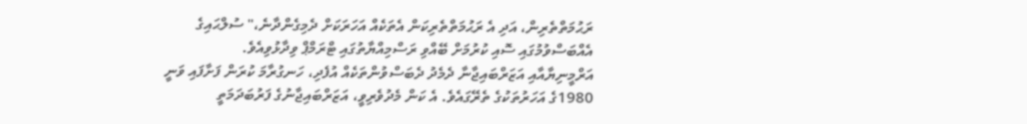ރަޙުމަތްތެރިން، އަދި އެ ރަޙުމަތްތެރިކަން އެތަކެއް އަހަރަކަށް ދެމިގެންދާނެ،" ސުލްޙައިގެ އެއްބަސްވުމުގައި ސޮއި ކުރުމަށް ބޭއްވި ރަސްމިއްޔާތުގައި ޓްރަމްޕް ވިދާޅުވިއެވެ.
އަރްމީނިޔާއާއި އަޒަރްބައިޖާނާ ދެމެދު ދެބަސްވުންތަކެއް އުފެދި، ހަނގުރާމަ ކުރަން ފަށާފައި ވަނީ 1980ގެ އަހަރުތަކުގެ ތެރޭގައެވެ. އެ ކަން މެދުވެރިވީ، އަޒަރްބައިޖާނުގެ ފަރުބަދަމަތީ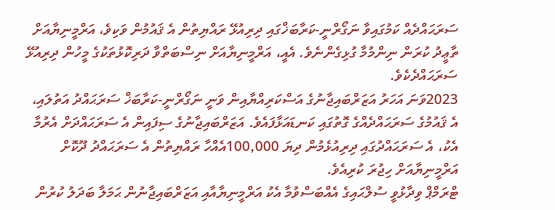ސަރަޙައްދެއް ކަމުގައިވާ ނަގޯރްނީ-ކަރާބަޚްގައި ދިރިއުޅޭ ރައްޔިތުން އެ ޤައުމުން ވަކިވެ، އަރްމީނިޔާއަށް ތާޢީދު ކުރަން ނިންމުމާ ގުޅިގެންނެވެ. އެއީ، އަރްމީނިޔާއަށް ނިސްބަތްވާ ދަރިކޮޅުތަކުގެ މީހުން ދިރިއުޅޭ ސަރަޙައްދެކެވެ.
2023ވަނަ އަހަރު އަޒަރްބައިޖާނުގެ އަސްކަރިއްޔާއިން ވަނީ ނަގޯރްނީ-ކަރާބަޚް ސަރަޙައްދު އަތުލައި، އެ ޤައުމުގެ ސަރަޙައްދެއްގެ ގޮތުގައި ކަނޑައަޅާފައެވެ. އަޒަރްބައިޖާނުގެ ސިފައިން އެ ސަރަޙައްދަށް އެރުމާ އެކު، އެ ސަރަޙައްދުގައި ދިރިއުޅެމުން ދިޔަ 100,000އެއްހާ ރައްޔިތުން އެ ސަރަޙައްދު ދޫކޮށް އަރްމީނިޔާއަށް ހިޖުރަ ކުރިއެވެ.
ޓްރަމްޕް ވިދާޅުވީ ސުލްޙައިގެ އެއްބަސްވުމާ އެކު އަރްމީނިޔާއާއި އަޒަރްބައިޖާނުން ޙަމަލާ ބަދަލު ކުރުން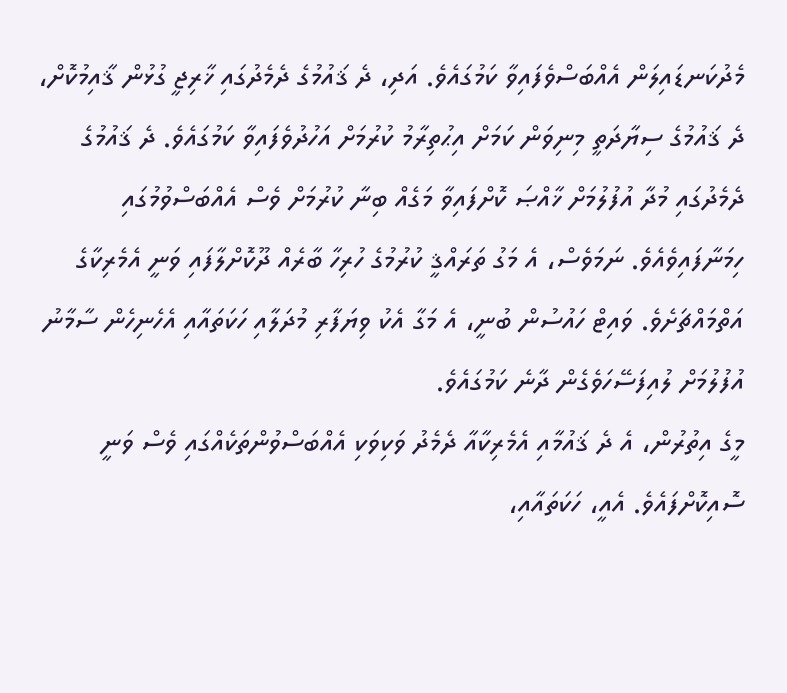މެދުކަނޑައިލަން އެއްބަސްވެފައިވާ ކަމުގައެވެ. އަދި، ދެ ޤައުމުގެ ދެމެދުގައި ޚާރިޖީ ގުޅުން ޤާއިމުކޮށް، ދެ ޤައުމުގެ ސިޔާދަތީ މިނިވަން ކަމަށް އިޙުތިރާމު ކުރުމަށް އަހުދުވެފައިވާ ކަމުގައެވެ. ދެ ޤައުމުގެ ދެމެދުގައި މުދާ އުފުލުމަށް ޚާއްޞަ ކޮށްފައިވާ މަގެއް ބިނާ ކުރުމަށް ވެސް އެއްބަސްވުމުގައި ހިމަނާފައިވެއެވެ. ނަމަވެސް، އެ މަގު ތަރައްޤީ ކުރުމުގެ ހުރިހާ ބާރެއް ދޫކޮށްލާފައި ވަނީ އެމެރިކާގެ އަތްމައްޗަށެވެ. ވައިޓް ހައުސުން ބުނީ، އެ މަގާ އެކު ވިޔަފާރި މުދަލާއި ހަކަތައާއި އެހެނިހެން ސާމާނު އުފުލުމަށް ލުއިފަސޭހަވެގެން ދާނެ ކަމުގައެވެ.
މީގެ އިތުރުން، އެ ދެ ޤައުމާއި އެމެރިކާއާ ދެމެދު ވަކިވަކި އެއްބަސްވުންތަކެއްގައި ވެސް ވަނީ ސޮއިކޮށްފައެވެ. އެއީ، ހަކަތައާއި،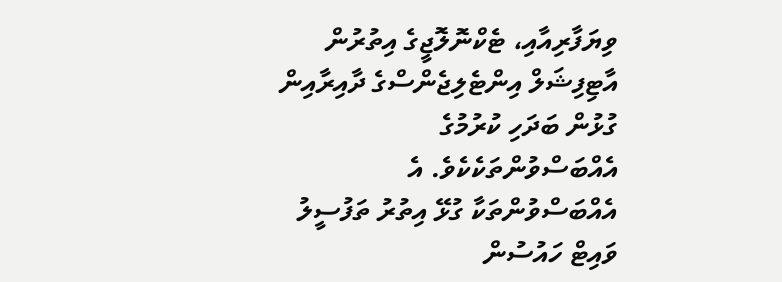ވިޔަފާރިއާއި، ޓެކްނޮލޮޖީގެ އިތުރުން އާޓިފިޝަލް އިންޓެލިޖެންސްގެ ދާއިރާއިން ގުޅުން ބަދަހި ކުރުމުގެ އެއްބަސްވުންތަކެކެވެ. އެ އެއްބަސްވުންތަކާ ގުޅޭ އިތުރު ތަފުސީލު ވައިޓް ހައުސުން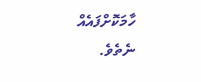ހާމަކޮށްފައެއް ނެތެވެ.